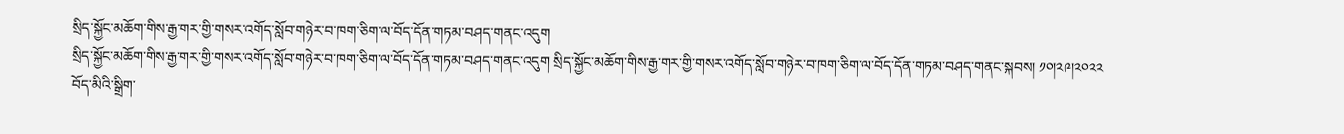སྲིད་སྐྱོང་མཆོག་གིས་རྒྱ་གར་གྱི་གསར་འགོད་སློབ་གཉེར་བ་ཁག་ཅིག་ལ་བོད་དོན་གཏམ་བཤད་གནང་འདུག
སྲིད་སྐྱོང་མཆོག་གིས་རྒྱ་གར་གྱི་གསར་འགོད་སློབ་གཉེར་བ་ཁག་ཅིག་ལ་བོད་དོན་གཏམ་བཤད་གནང་འདུག སྲིད་སྐྱོང་མཆོག་གིས་རྒྱ་གར་གྱི་གསར་འགོད་སློབ་གཉེར་བ་ཁག་ཅིག་ལ་བོད་དོན་གཏམ་བཤད་གནང་སྐབས། ༡༠།༢༩།༢༠༢༢
བོད་མིའི་སྒྲིག་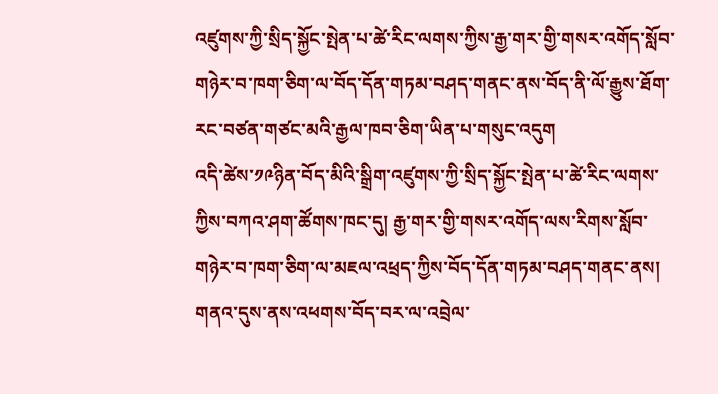འཛུགས་ཀྱི་སྲིད་སྐྱོང་སྤེན་པ་ཚེ་རིང་ལགས་ཀྱིས་རྒྱ་གར་གྱི་གསར་འགོད་སློབ་གཉེར་བ་ཁག་ཅིག་ལ་བོད་དོན་གཏམ་བཤད་གནང་ནས་བོད་ནི་ལོ་རྒྱུས་ཐོག་རང་བཙན་གཙང་མའི་རྒྱལ་ཁབ་ཅིག་ཡིན་པ་གསུང་འདུག
འདི་ཚེས་༡༩ཉིན་བོད་མིའི་སྒྲིག་འཛུགས་ཀྱི་སྲིད་སྐྱོང་སྤེན་པ་ཚེ་རིང་ལགས་ཀྱིས་བཀའ་ཤག་ཚོགས་ཁང་དུ། རྒྱ་གར་གྱི་གསར་འགོད་ལས་རིགས་སློབ་གཉེར་བ་ཁག་ཅིག་ལ་མཇལ་འཕྲད་ཀྱིས་བོད་དོན་གཏམ་བཤད་གནང་ནས། གནའ་དུས་ནས་འཕགས་བོད་བར་ལ་འབྲེལ་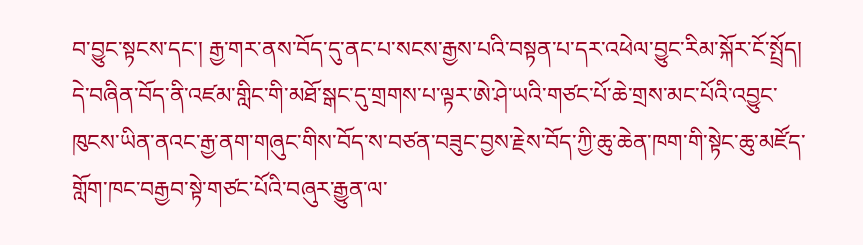བ་བྱུང་སྟངས་དང་། རྒྱ་གར་ནས་བོད་དུ་ནང་པ་སངས་རྒྱས་པའི་བསྟན་པ་དར་འཕེལ་བྱུང་རིམ་སྐོར་ངོ་སྤྲོད། དེ་བཞིན་བོད་ནི་འཛམ་གླིང་གི་མཐོ་སྒང་དུ་གྲགས་པ་ལྟར་ཨེ་ཤེ་ཡའི་གཙང་པོ་ཆེ་གྲས་མང་པོའི་འབྱུང་ཁུངས་ཡིན་ནའང་རྒྱ་ནག་གཞུང་གིས་བོད་ས་བཙན་བཟུང་བྱས་རྗེས་བོད་ཀྱི་ཆུ་ཆེན་ཁག་གི་སྟེང་ཆུ་མཛོད་གློག་ཁང་བརྒྱབ་སྟེ་གཙང་པོའི་བཞུར་རྒྱུན་ལ་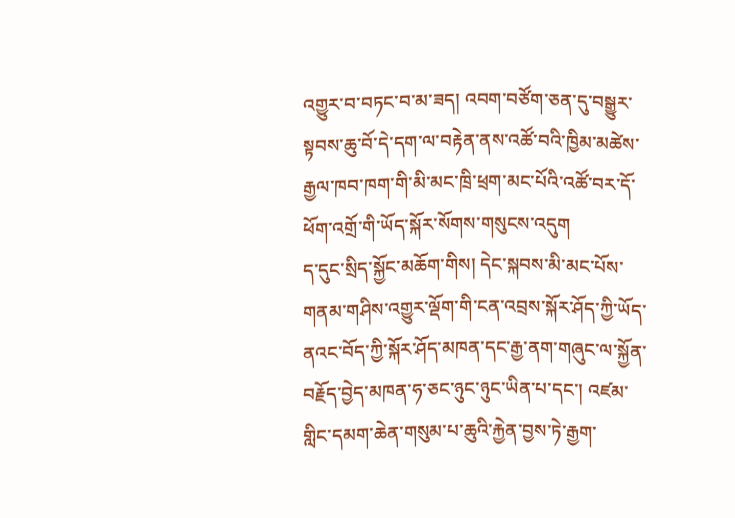འགྱུར་བ་བཏང་བ་མ་ཟད། འབག་བཙོག་ཅན་དུ་བསྒྱུར་སྟབས་ཆུ་བོ་དེ་དག་ལ་བརྟེན་ནས་འཚོ་བའི་ཁྱིམ་མཚེས་རྒྱལ་ཁབ་ཁག་གི་མི་མང་ཁྲི་ཕྲག་མང་པོའི་འཚོ་བར་དོ་ཕོག་འགྲོ་གི་ཡོད་སྐོར་སོགས་གསུངས་འདུག
ད་དུང་སྲིད་སྐྱོང་མཆོག་གིས། དེང་སྐབས་མི་མང་པོས་གནམ་གཤིས་འགྱུར་ལྡོག་གི་ངན་འབྲས་སྐོར་ཤོད་ཀྱི་ཡོད་ནའང་བོད་ཀྱི་སྐོར་ཤོད་མཁན་དང་རྒྱ་ནག་གཞུང་ལ་སྐྱོན་བརྗོད་བྱེད་མཁན་ཧ་ཅང་ཉུང་ཉུང་ཡིན་པ་དང་། འཛམ་གླིང་དམག་ཆེན་གསུམ་པ་ཆུའི་རྐྱེན་བྱས་ཏེ་རྒྱག་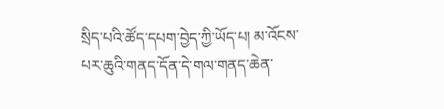སྲིད་པའི་ཚོད་དཔག་བྱེད་ཀྱི་ཡོད་པ། མ་འོངས་པར་ཆུའི་གནད་དོན་དེ་གལ་གནད་ཆེན་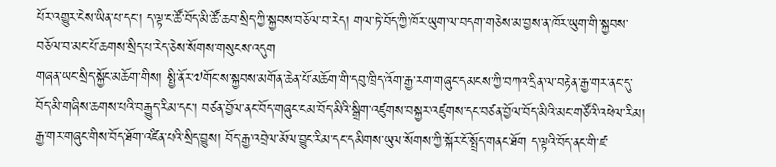པོར་འགྱུར་ངེས་ཡིན་པ་དང་། ད་ལྟ་ང་ཚོ་བོད་མི་ཚོ་ཆབ་སྲིད་ཀྱི་སྐྱབས་བཅོལ་བ་རེད། གལ་ཏེ་བོད་ཀྱི་ཁོར་ཡུག་ལ་བདག་གཅེས་མ་བྱས་ན་ཁོར་ཡུག་གི་སྐྱབས་བཅོལ་བ་མང་པོ་ཆགས་སྲིད་པ་རེད་ཅེས་སོགས་གསུངས་འདུག
གཞན་ཡང་སྲིད་སྐྱོང་མཆོག་གིས། སྤྱི་ནོར་༧གོང་ས་སྐྱབས་མགོན་ཆེན་པོ་མཆོག་གི་དབུ་ཁྲིད་འོག་རྒྱ་རག་གཞུང་དམངས་ཀྱི་བཀའ་དྲིན་ལ་བརྟེན་རྒྱ་གར་ནང་དུ་བོད་མི་གཞིས་ཆགས་པའི་བརྒྱུད་རིམ་དང་། བཙན་བྱོལ་ནང་བོད་གཞུང་ངམ་བོད་མིའི་སྒྲིག་འཛུགས་བསྐྱར་འཛུགས་དང་བཙན་བྱོལ་བོད་མིའི་མང་གཙོའི་འཕེལ་རིམ། རྒྱ་གར་གཞུང་གིས་བོད་ཐོག་འཛིན་པའི་སྲིད་བྱུས། བོད་རྒྱ་འབྲེལ་མོལ་བྱུང་རིམ་དང་དམིགས་ཡུལ་སོགས་ཀྱི་སྐོར་ངོ་སྤྲོད་གནང་ཐོག ད་ལྟའི་བོད་ནང་གི་ཛ་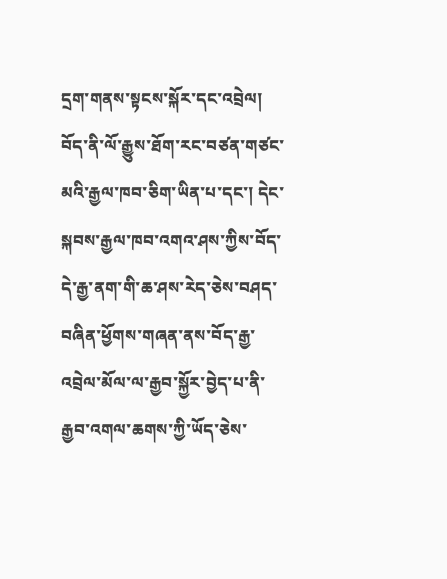དྲག་གནས་སྟངས་སྐོར་དང་འབྲེལ། བོད་ནི་ལོ་རྒྱུས་ཐོག་རང་བཙན་གཙང་མའི་རྒྱལ་ཁབ་ཅིག་ཡིན་པ་དང་། དེང་སྐབས་རྒྱལ་ཁབ་འགའ་ཤས་ཀྱིས་བོད་དེ་རྒྱ་ནག་གི་ཆ་ཤས་རེད་ཅེས་བཤད་བཞིན་ཕྱོགས་གཞན་ནས་བོད་རྒྱ་འབྲེལ་མོལ་ལ་རྒྱབ་སྐྱོར་བྱེད་པ་ནི་རྒྱབ་འགལ་ཆགས་ཀྱི་ཡོད་ཅེས་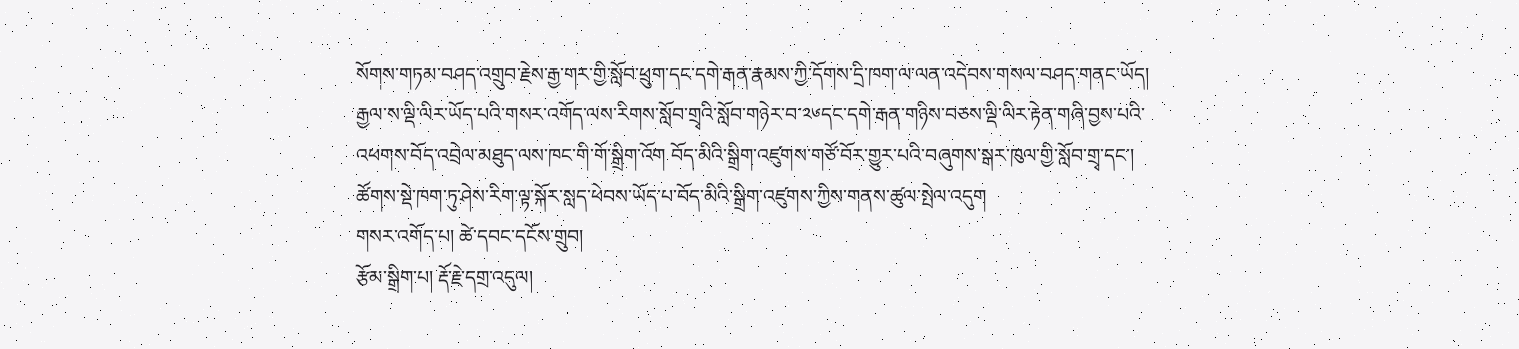སོགས་གཏམ་བཤད་འགྲུབ་རྗེས་རྒྱ་གར་གྱི་སློབ་ཕྲུག་དང་དགེ་རྒན་རྣམས་ཀྱི་དོགས་དྲི་ཁག་ལ་ལན་འདེབས་གསལ་བཤད་གནང་ཡོད།
རྒྱལ་ས་ལྡི་ལིར་ཡོད་པའི་གསར་འགོད་ལས་རིགས་སློབ་གྲྭའི་སློབ་གཉེར་བ་༢༦དང་དགེ་རྒན་གཉིས་བཅས་ལྡི་ལིར་རྟེན་གཞི་བྱས་པའི་འཕགས་བོད་འབྲེལ་མཐུད་ལས་ཁང་གི་གོ་སྒྲིག་འོག བོད་མིའི་སྒྲིག་འཛུགས་གཙོ་བོར་གྱུར་པའི་བཞུགས་སྒར་ཁུལ་གྱི་སློབ་གྲྭ་དང་། ཚོགས་སྡེ་ཁག་ཏུ་ཤེས་རིག་ལྟ་སྐོར་སླད་ཕེབས་ཡོད་པ་བོད་མིའི་སྒྲིག་འཛུགས་ཀྱིས་གནས་ཚུལ་སྤེལ་འདུག
གསར་འགོད་པ། ཚེ་དབང་དངོས་གྲུབ།
རྩོམ་སྒྲིག་པ། རྡོ་རྗེ་དགྲ་འདུལ།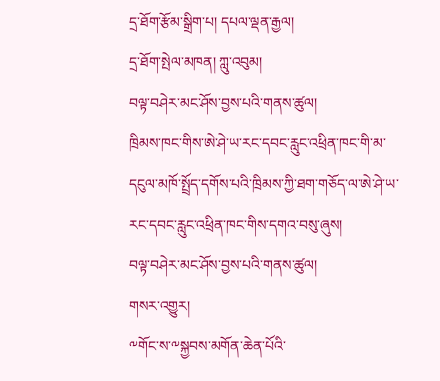དྲ་ཐོག་རྩོམ་སྒྲིག་པ། དཔལ་ལྡན་རྒྱལ།
དྲ་ཐོག་སྤེལ་མཁན། ཀླུ་འབུམ།
བལྟ་བཤེར་མང་ཤོས་བྱས་པའི་གནས་ཚུལ།
ཁྲིམས་ཁང་གིས་ཨེ་ཤེ་ཡ་རང་དབང་རླུང་འཕྲིན་ཁང་གི་མ་དངུལ་མཁོ་སྤྲོད་དགོས་པའི་ཁྲིམས་ཀྱི་ཐག་གཅོད་ལ་ཨེ་ཤེ་ཡ་རང་དབང་རླུང་འཕྲིན་ཁང་གིས་དགའ་བསུ་ཞུས།
བལྟ་བཤེར་མང་ཤོས་བྱས་པའི་གནས་ཚུལ།
གསར་འགྱུར།
༸གོང་ས་༸སྐྱབས་མགོན་ཆེན་པོའི་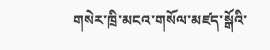གསེར་ཁྲི་མངའ་གསོལ་མཛད་སྒོའི་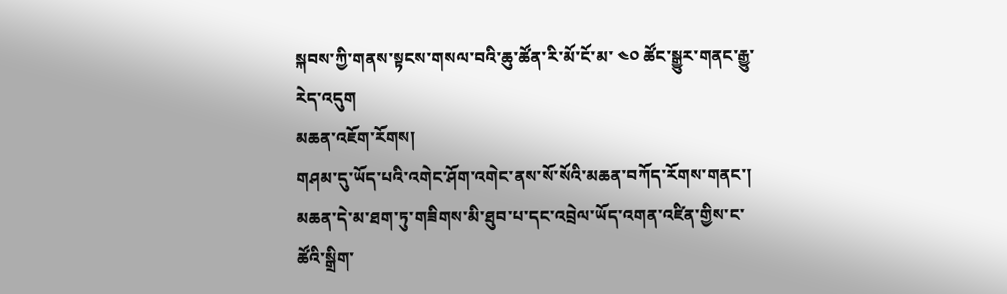སྐབས་ཀྱི་གནས་སྟངས་གསལ་བའི་ཆུ་ཚོན་རི་མོ་ངོ་མ་ ༤༠ ཚོང་སྒྱུར་གནང་རྒྱུ་རེད་འདུག
མཆན་འཇོག་རོགས།
གཤམ་དུ་ཡོད་པའི་འགེང་ཤོག་འགེང་ནས་སོ་སོའི་མཆན་བཀོད་རོགས་གནང་། མཆན་དེ་མ་ཐག་ཏུ་གཟིགས་མི་ཐུབ་པ་དང་འབྲེལ་ཡོད་འགན་འཛིན་གྱིས་ང་ཚོའི་སྒྲིག་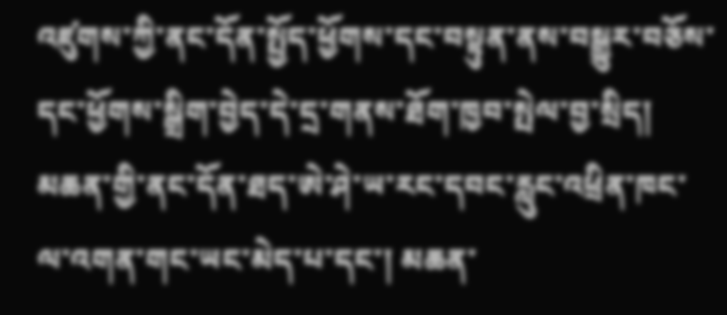འཛུགས་ཀྱི་ནང་དོན་སྤྱོད་ཕྱོགས་དང་བསྟུན་ནས་བསྒྱུར་བཅོས་དང་ཕྱོགས་སྒྲིག་བྱེད་དེ་དྲ་གནས་ཐོག་ཁྱབ་སྤེལ་བྱ་སྲིད། མཆན་གྱི་ནང་དོན་ཐད་ཨེ་ཤེ་ཡ་རང་དབང་རླུང་འཕྲིན་ཁང་ལ་འགན་གང་ཡང་མེད་པ་དང་། མཆན་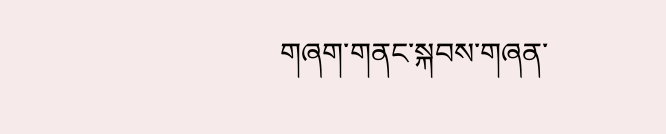གཞག་གནང་སྐབས་གཞན་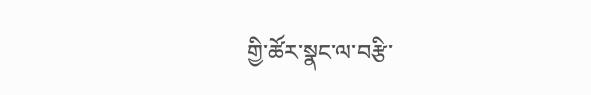གྱི་ཚོར་སྣང་ལ་བརྩི་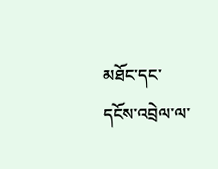མཐོང་དང་དངོས་འབྲེལ་ལ་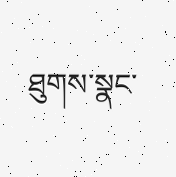ཐུགས་སྣང་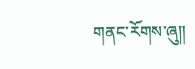གནང་རོགས་ཞུ༎